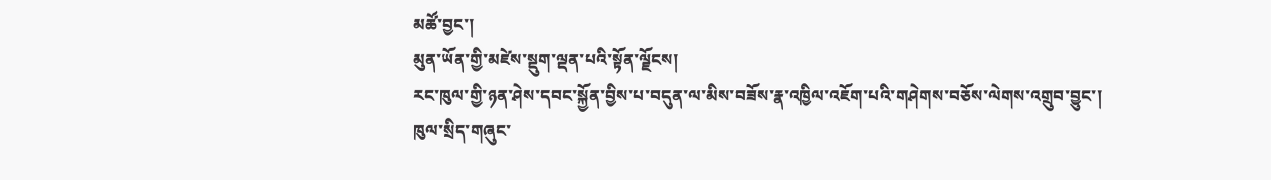མཚོ་བྱང་།
མུན་ཡོན་གྱི་མཛེས་སྡུག་ལྡན་པའི་སྟོན་ལྗོངས།
རང་ཁུལ་གྱི་ཉན་ཤེས་དབང་སྐྱོན་བྱིས་པ་བདུན་ལ་མིས་བཟོས་རྣ་འཁྱིལ་འཇོག་པའི་གཤེགས་བཅོས་ལེགས་འགྲུབ་བྱུང་།
ཁུལ་སྲིད་གཞུང་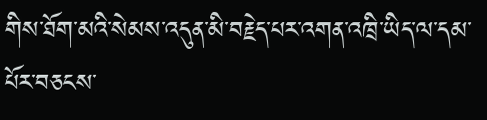གིས་ཐོག་མའི་སེམས་འདུན་མི་བརྗེད་པར་འགན་འཁྲི་ཡིད་ལ་དམ་པོར་བཅངས་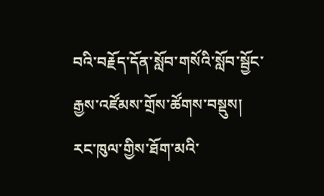བའི་བརྗོད་དོན་སློབ་གསོའི་སློབ་སྦྱོང་རྒྱས་འཛོམས་གྲོས་ཚོགས་བསྡུས།
རང་ཁུལ་གྱིས་ཐོག་མའི་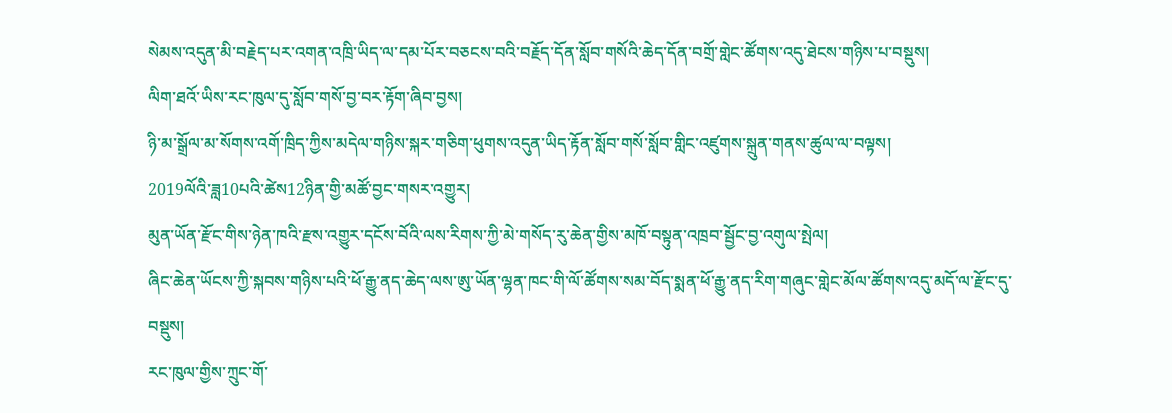སེམས་འདུན་མི་བརྗེད་པར་འགན་འཁྲི་ཡིད་ལ་དམ་པོར་བཅངས་བའི་བརྗོད་དོན་སློབ་གསོའི་ཆེད་དོན་བགྲོ་གླེང་ཚོགས་འདུ་ཐེངས་གཉིས་པ་བསྡུས།
ལིག་ཐའོ་ཡིས་རང་ཁུལ་དུ་སློབ་གསོ་བྱ་བར་རྟོག་ཞིབ་བྱས།
ཉི་མ་སྒྲོལ་མ་སོགས་འགོ་ཁྲིད་ཀྱིས་མདེལ་གཉིས་སྐར་གཅིག་ཕུགས་འདུན་ཡིད་རྟོན་སློབ་གསོ་སློབ་གླིང་འཛུགས་སྐྲུན་གནས་ཚུལ་ལ་བལྟས།
2019ལོའི་ཟླ10པའི་ཚེས12ཉིན་གྱི་མཚོ་བྱང་གསར་འགྱུར།
མུན་ཡོན་རྫོང་གིས་ཉེན་ཁའི་རྫས་འགྱུར་དངོས་བོའི་ལས་རིགས་ཀྱི་མེ་གསོད་རུ་ཆེན་གྱིས་མཁོ་བསྟུན་འཁྲབ་སྦྱོང་བྱ་འགུལ་སྤེལ།
ཞིང་ཆེན་ཡོངས་ཀྱི་སྐབས་གཉིས་པའི་ཕོ་རྒྱུ་ནད་ཆེད་ལས་ཨུ་ཡོན་ལྷན་ཁང་གི་ལོ་ཚོགས་སམ་བོད་སྨན་ཕོ་རྒྱུ་ནད་རིག་གཞུང་གླེང་མོལ་ཚོགས་འདུ་མདོ་ལ་རྫོང་དུ་བསྡུས།
རང་ཁུལ་གྱིས་ཀྲུང་གོ་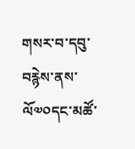གསར་བ་དབུ་བརྙེས་ནས་ལོ༧༠དང་མཚོ་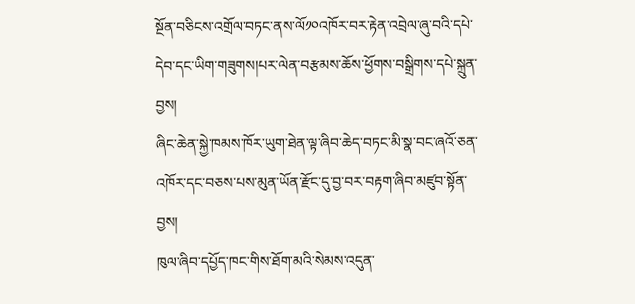སྔོན་བཅིངས་འགྲོལ་བཏང་ནས་ལོ༡༠འཁོར་བར་རྟེན་འབྲེལ་ཞུ་བའི་དཔེ་དེབ་དང་ཡིག་གཟུགས།པར་ལེན་བརྩམས་ཆོས་ཕྱོགས་བསྒྲིགས་དཔེ་སྐྲུན་བྱས།
ཞིང་ཆེན་སྐྱེ་ཁམས་ཁོར་ཡུག་ཐེན་ལྟ་ཞིབ་ཆེད་བཏང་མི་སྣ་བང་ཞའོ་ཅན་འཁོར་དང་བཅས་པས་མུན་ཡོན་རྫོང་དུ་བྱ་བར་བརྟག་ཞིབ་མཛུབ་སྟོན་བྱས།
ཁུལ་ཞིབ་དཔྱོད་ཁང་གིས་ཐོག་མའི་སེམས་འདུན་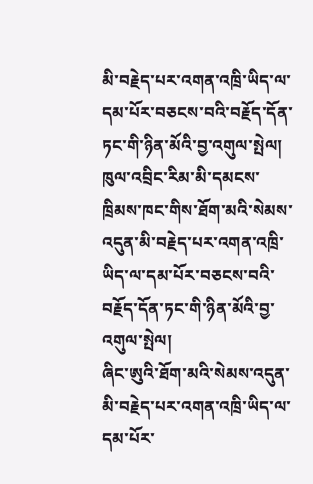མི་བརྗེད་པར་འགན་འཁྲི་ཡིད་ལ་དམ་པོར་བཅངས་བའི་བརྗོད་དོན་ཏང་གི་ཉིན་མོའི་བྱ་འགུལ་སྤེལ།
ཁུལ་འབྲིང་རིམ་མི་དམངས་ཁྲིམས་ཁང་གིས་ཐོག་མའི་སེམས་འདུན་མི་བརྗེད་པར་འགན་འཁྲི་ཡིད་ལ་དམ་པོར་བཅངས་བའི་བརྗོད་དོན་ཏང་གི་ཉིན་མོའི་བྱ་འགུལ་སྤེལ།
ཞིང་ཨུའི་ཐོག་མའི་སེམས་འདུན་མི་བརྗེད་པར་འགན་འཁྲི་ཡིད་ལ་དམ་པོར་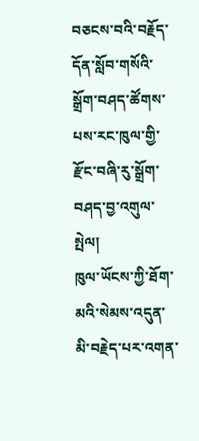བཅངས་བའི་བརྗོད་དོན་སློབ་གསོའི་སྒྲོག་བཤད་ཚོགས་པས་རང་ཁུལ་གྱི་རྫོང་བཞི་རུ་སྒྲོག་བཤད་བྱ་འགུལ་སྤེལ།
ཁུལ་ཡོངས་ཀྱི་ཐོག་མའི་སེམས་འདུན་མི་བརྗེད་པར་འགན་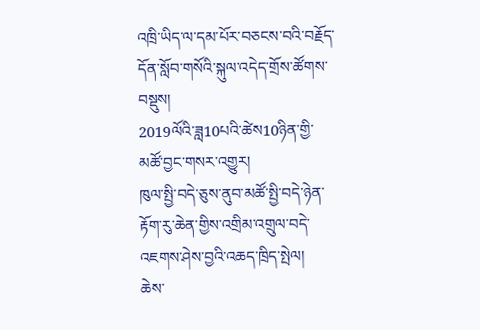འཁྲི་ཡིད་ལ་དམ་པོར་བཅངས་བའི་བརྗོད་དོན་སློབ་གསོའི་སྐུལ་འདེད་གྲོས་ཚོགས་བསྡུས།
2019ལོའི་ཟླ10པའི་ཚེས10ཉིན་གྱི་མཚོ་བྱང་གསར་འགྱུར།
ཁུལ་སྤྱི་བདེ་ཅུས་ནུབ་མཚོ་སྤྱི་བདེ་ཉེན་རྟོག་རུ་ཆེན་གྱིས་འགྲིམ་འགྲུལ་བདེ་འཇགས་ཤེས་བྱའི་འཆད་ཁྲིད་སྤེལ།
ཆེས་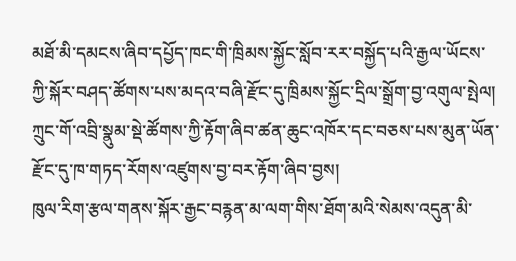མཐོ་མི་དམངས་ཞིབ་དཔྱོད་ཁང་གི་ཁྲིམས་སྐྱོང་སློབ་རར་བསྐྱོད་པའི་རྒྱལ་ཡོངས་ ཀྱི་སྐོར་བཤད་ཚོགས་པས་མདའ་བཞི་རྫོང་དུ་ཁྲིམས་སྐྱོང་དྲིལ་སྒྲོག་བྱ་འགུལ་སྤེལ།
ཀྲུང་གོ་འབྲི་སྣུམ་སྡེ་ཚོགས་ཀྱི་རྟོག་ཞིབ་ཚན་ཆུང་འཁོར་དང་བཅས་པས་མུན་ཡོན་རྫོང་དུ་ཁ་གཏད་རོགས་འཛུགས་བྱ་བར་རྟོག་ཞིབ་བྱས།
ཁུལ་རིག་རྩལ་གནས་སྐོར་རྒྱང་བརྙན་མ་ལག་གིས་ཐོག་མའི་སེམས་འདུན་མི་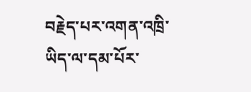བརྗེད་པར་འགན་འཁྲི་ཡིད་ལ་དམ་པོར་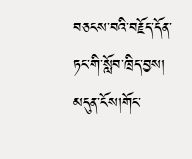བཅངས་བའི་བརྗོད་དོན་ཏང་གི་སློབ་ཁྲིད་བྱས།
མདུན་ངོས།གོང་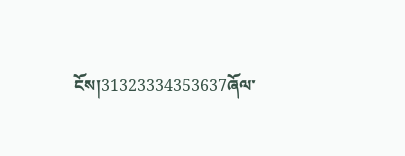ངོས།31323334353637ཞོལ་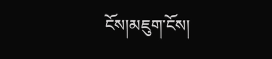ངོས།མཇུག་ངོས།